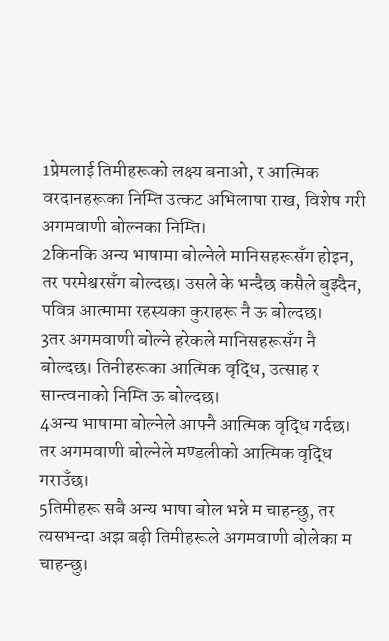1प्रेमलाई तिमीहरूको लक्ष्य बनाओ, र आत्मिक वरदानहरूका निम्ति उत्कट अभिलाषा राख, विशेष गरी अगमवाणी बोल्नका निम्ति।
2किनकि अन्य भाषामा बोल्नेले मानिसहरूसँग होइन, तर परमेश्वरसँग बोल्दछ। उसले के भन्दैछ कसैले बुझ्दैन, पवित्र आत्मामा रहस्यका कुराहरू नै ऊ बोल्दछ।
3तर अगमवाणी बोल्ने हरेकले मानिसहरूसँग नै बोल्दछ। तिनीहरूका आत्मिक वृद्धि, उत्साह र सान्त्वनाको निम्ति ऊ बोल्दछ।
4अन्य भाषामा बोल्नेले आफ्नै आत्मिक वृद्धि गर्दछ। तर अगमवाणी बोल्नेले मण्डलीको आत्मिक वृद्धि गराउँछ।
5तिमीहरू सबै अन्य भाषा बोल भन्ने म चाहन्छु, तर त्यसभन्दा अझ बढ़ी तिमीहरूले अगमवाणी बोलेका म चाहन्छु।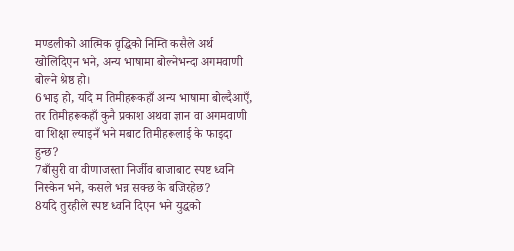मण्डलीको आत्मिक वृद्धिको निम्ति कसैले अर्थ खोलिदिएन भने, अन्य भाषामा बोल्नेभन्दा अगमवाणी बोल्ने श्रेष्ठ हो।
6भाइ हो, यदि म तिमीहरूकहाँ अन्य भाषामा बोल्दैआएँ, तर तिमीहरूकहाँ कुनै प्रकाश अथवा ज्ञान वा अगमवाणी वा शिक्षा ल्याइनँ भने मबाट तिमीहरूलाई के फाइदा हुन्छ?
7बाँसुरी वा वीणाजस्ता निर्जीव बाजाबाट स्पष्ट ध्वनि निस्केन भने, कसले भन्न सक्छ के बजिरहेछ?
8यदि तुरहीले स्पष्ट ध्वनि दिएन भने युद्धको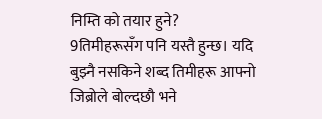निम्ति को तयार हुने?
9तिमीहरूसँग पनि यस्तै हुन्छ। यदि बुझ्नै नसकिने शब्द तिमीहरू आफ्नो जिब्रोले बोल्दछौ भने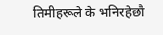तिमीहरूले के भनिरहेछौ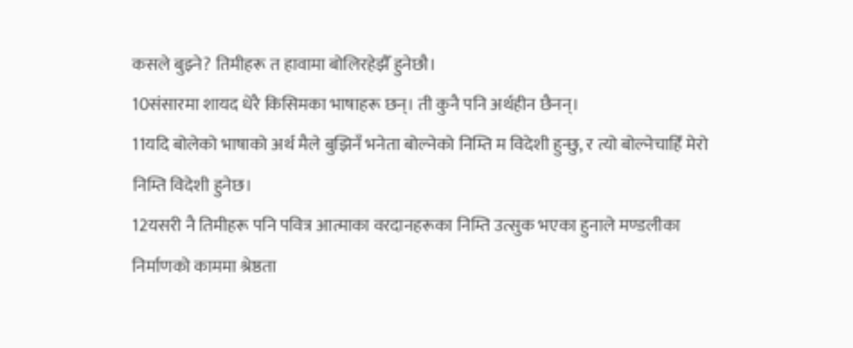कसले बुझ्ने? तिमीहरू त हावामा बोलिरहेझैँ हुनेछौ।
10संसारमा शायद धेरै किसिमका भाषाहरू छन्। ती कुनै पनि अर्थहीन छैनन्।
11यदि बोलेको भाषाको अर्थ मैले बुझिनँ भनेता बोल्नेको निम्ति म विदेशी हुन्छु, र त्यो बोल्नेचाहिँ मेरो निम्ति विदेशी हुनेछ।
12यसरी नै तिमीहरू पनि पवित्र आत्माका वरदानहरूका निम्ति उत्सुक भएका हुनाले मण्डलीका निर्माणको काममा श्रेष्ठता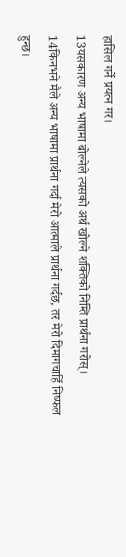हासिल गर्ने प्रयत्न गर।
13यसकारण अन्य भाषामा बोल्नेले त्यसको अर्थ खोल्ने शक्तिको निम्ति प्रार्थना गरोस्।
14किनभने मैले अन्य भाषामा प्रार्थना गर्दा मेरो आत्माले प्रार्थना गर्दछ, तर मेरो दिमागचाहिँ निष्फल हुन्छ।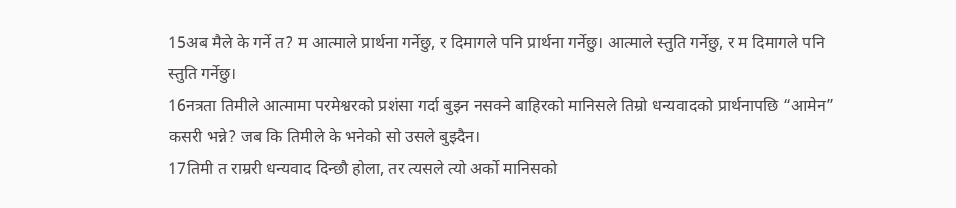15अब मैले के गर्ने त? म आत्माले प्रार्थना गर्नेछु, र दिमागले पनि प्रार्थना गर्नेछु। आत्माले स्तुति गर्नेछु, र म दिमागले पनि स्तुति गर्नेछु।
16नत्रता तिमीले आत्मामा परमेश्वरको प्रशंसा गर्दा बुझ्न नसक्ने बाहिरको मानिसले तिम्रो धन्यवादको प्रार्थनापछि “आमेन” कसरी भन्ने? जब कि तिमीले के भनेको सो उसले बुझ्दैन।
17तिमी त राम्ररी धन्यवाद दिन्छौ होला, तर त्यसले त्यो अर्को मानिसको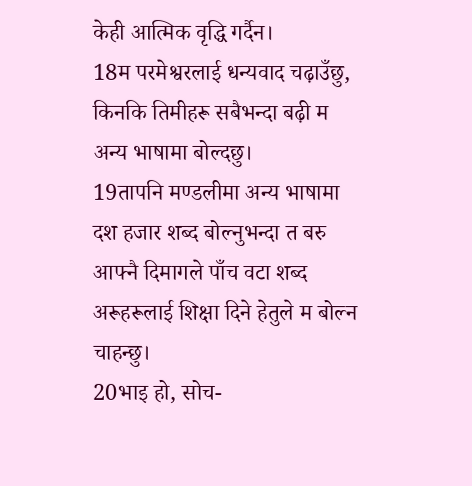केही आत्मिक वृद्धि गर्दैन।
18म परमेश्वरलाई धन्यवाद चढ़ाउँछु, किनकि तिमीहरू सबैभन्दा बढ़ी म अन्य भाषामा बोल्दछु।
19तापनि मण्डलीमा अन्य भाषामा दश हजार शब्द बोल्नुभन्दा त बरु आफ्नै दिमागले पाँच वटा शब्द अरूहरूलाई शिक्षा दिने हेतुले म बोल्न चाहन्छु।
20भाइ हो, सोच-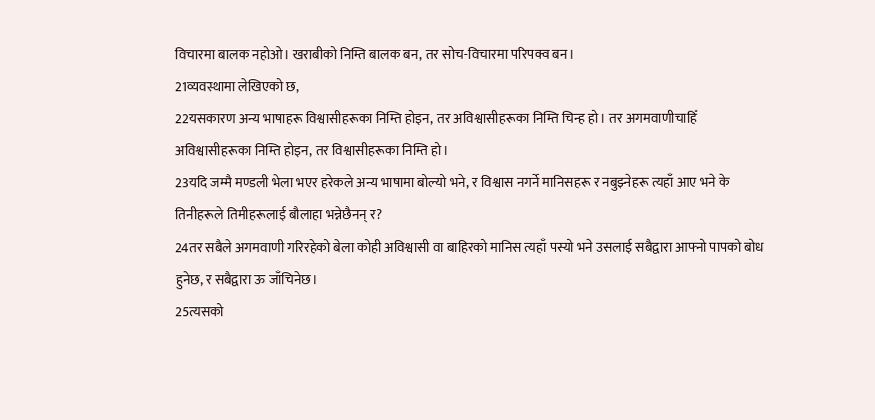विचारमा बालक नहोओ। खराबीको निम्ति बालक बन, तर सोच-विचारमा परिपक्व बन।
21व्यवस्थामा लेखिएको छ,
22यसकारण अन्य भाषाहरू विश्वासीहरूका निम्ति होइन, तर अविश्वासीहरूका निम्ति चिन्ह हो। तर अगमवाणीचाहिँ अविश्वासीहरूका निम्ति होइन, तर विश्वासीहरूका निम्ति हो।
23यदि जम्मै मण्डली भेला भएर हरेकले अन्य भाषामा बोल्यो भने, र विश्वास नगर्ने मानिसहरू र नबुझ्नेहरू त्यहाँ आए भने के तिनीहरूले तिमीहरूलाई बौलाहा भन्नेछैनन् र?
24तर सबैले अगमवाणी गरिरहेको बेला कोही अविश्वासी वा बाहिरको मानिस त्यहाँ पस्यो भने उसलाई सबैद्वारा आफ्नो पापको बोध हुनेछ, र सबैद्वारा ऊ जाँचिनेछ।
25त्यसको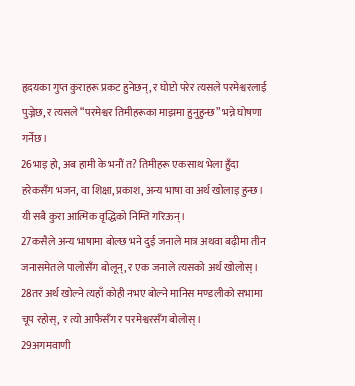हृदयका गुप्त कुराहरू प्रकट हुनेछन्, र घोप्टो परेर त्यसले परमेश्वरलाई पुज्नेछ, र त्यसले “परमेश्वर तिमीहरूका माझमा हुनुहुन्छ” भन्ने घोषणा गर्नेछ।
26भाइ हो, अब हामी के भनौं त? तिमीहरू एकसाथ भेला हुँदा हरेकसँग भजन, वा शिक्षा, प्रकाश, अन्य भाषा वा अर्थ खोलाइ हुन्छ। यी सबै कुरा आत्मिक वृद्धिको निम्ति गरिऊन्।
27कसैले अन्य भाषामा बोल्छ भने दुई जनाले मात्र अथवा बढ़ीमा तीन जनासमेतले पालोसँग बोलून्, र एक जनाले त्यसको अर्थ खोलोस्।
28तर अर्थ खोल्ने त्यहाँ कोही नभए बोल्ने मानिस मण्डलीको सभामा चूप रहोस्, र त्यो आफैसँग र परमेश्वरसँग बोलोस्।
29अगमवाणी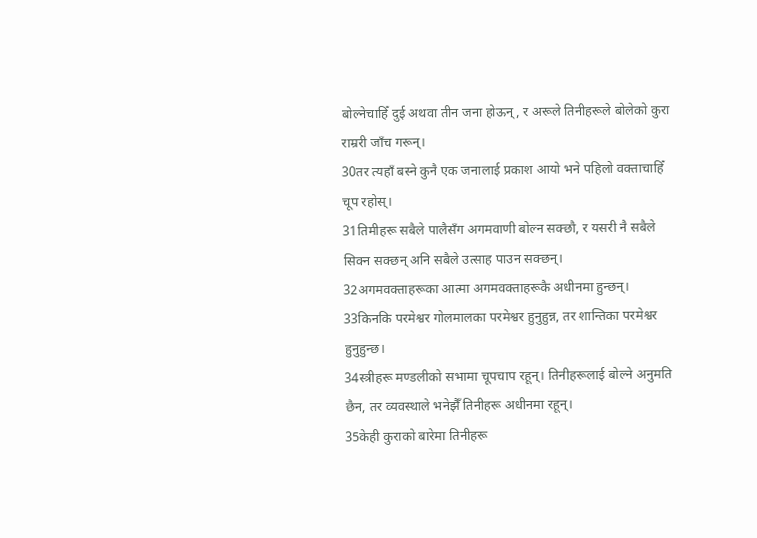बोल्नेचाहिँ दुई अथवा तीन जना होऊन्, र अरूले तिनीहरूले बोलेको कुरा राम्ररी जाँच गरून्।
30तर त्यहाँ बस्ने कुनै एक जनालाई प्रकाश आयो भने पहिलो वक्ताचाहिँ चूप रहोस्।
31तिमीहरू सबैले पालैसँग अगमवाणी बोल्न सक्छौ, र यसरी नै सबैले सिक्न सक्छन् अनि सबैले उत्साह पाउन सक्छन्।
32अगमवक्ताहरूका आत्मा अगमवक्ताहरूकै अधीनमा हुन्छन्।
33किनकि परमेश्वर गोलमालका परमेश्वर हुनुहुन्न, तर शान्तिका परमेश्वर हुनुहुन्छ।
34स्त्रीहरू मण्डलीको सभामा चूपचाप रहून्। तिनीहरूलाई बोल्ने अनुमति छैन, तर व्यवस्थाले भनेझैँ तिनीहरू अधीनमा रहून्।
35केही कुराको बारेमा तिनीहरू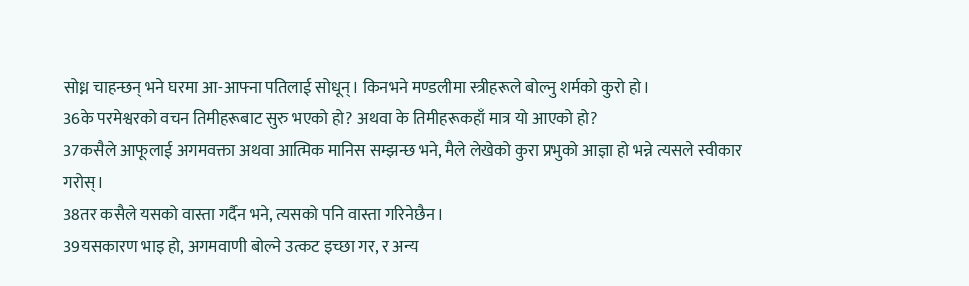सोध्न चाहन्छन् भने घरमा आ-आफ्ना पतिलाई सोधून्। किनभने मण्डलीमा स्त्रीहरूले बोल्नु शर्मको कुरो हो।
36के परमेश्वरको वचन तिमीहरूबाट सुरु भएको हो? अथवा के तिमीहरूकहाँ मात्र यो आएको हो?
37कसैले आफूलाई अगमवक्ता अथवा आत्मिक मानिस सम्झन्छ भने, मैले लेखेको कुरा प्रभुको आज्ञा हो भन्ने त्यसले स्वीकार गरोस्।
38तर कसैले यसको वास्ता गर्दैन भने, त्यसको पनि वास्ता गरिनेछैन।
39यसकारण भाइ हो, अगमवाणी बोल्ने उत्कट इच्छा गर, र अन्य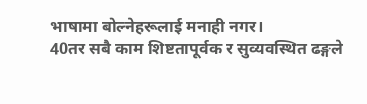भाषामा बोल्नेहरूलाई मनाही नगर।
40तर सबै काम शिष्टतापूर्वक र सुव्यवस्थित ढङ्गले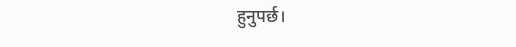हुनुपर्छ।